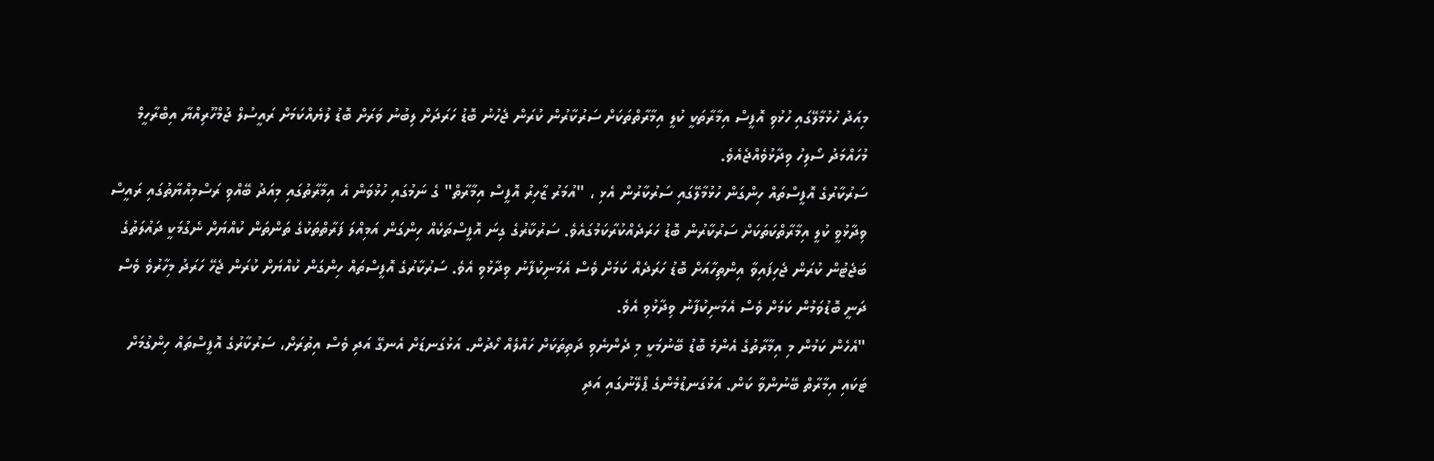މިއަދު ހުޅުމާލޭގައި ހުޅުވި އޮފީސް އިމާރާތަކީ ކުލީ އިމާރާތްތަކަށް ސަރުކާރުން ކުރަން ޖެހުނު ބޮޑު ހަރަދަށް ލިބުނު ވަރަށް ބޮޑު ލުޔެއްކަމަށް ރައީސުލް ޖުމްހޫރިއްޔާ އިބްރާހީމް މުހައްމަދު ސޯލިހު ވިދާޅުވެއްޖެއެވެ.
ސަރުކާރުގެ އޮފީސްތައް ހިންގަން ހުޅުމާލޭގައި ސަރުކާރުން އެޅި ، "އުމަރު ޒާހިރު އޮފީސް އިމާރާތް" ގެ ނަމުގައި ހުޅުވަން އެ އިމާރާތުގައި މިއަދު ބޭއްވި ރަސްމިއްޔާތުގައި ރައީސް ވިދާޅުވީ ކުލީ އިމާރާތްކަތަކަށް ސަރުކާރުން ބޮޑު ހަރަދެއްކުރާކަމުގައެވެ. ސަރުކާރުގެ ގިނަ އޮފީސްތަކެއް ހިންގަން އަމިއްލަ ފަރާތްތަކުގެ ތަންތަން ކުއްޔަށް ނެގުމަކީ ދައުލަތުގެ ބަޖެޓުން ކުރަން ޖެހިފައިވާ އިންތިހާއަށް ބޮޑު ހަރަދެއް ކަމަށް ވެސް އެމަނިކުފާނު ވިދާޅުވި އެވެ. ސަރުކާރުގެ އޮފީސްތައް ހިންގަން ކުއްޔަށް ކުރަން ޖެހޭ ހަރަދު މިހާރުވެ ވެސް ދަނީ ބޮޑުވަމުން ކަމަށް ވެސް އެމަނިކުފާނު ވިދާޅުވި އެވެ.
"އެހެން ކަމުން މި އިމާރާތުގެ އެންމެ ބޮޑު ބޭނުމަކީ މި ދެންނެވި ދަތިތަކަށް ހައްލެއް ހޯދުން. އަޅުގަނޑަށް އެނގޭ އަދި ވެސް އިތުރަށް، ސަރުކާރުގެ އޮފީސްތައް ހިންގުމަށް ޓަކައި އިމާރާތް ބޭނުންވާ ކަން. އަޅުގަނޑުމެންގެ ޕްލޭނުގައި އަދި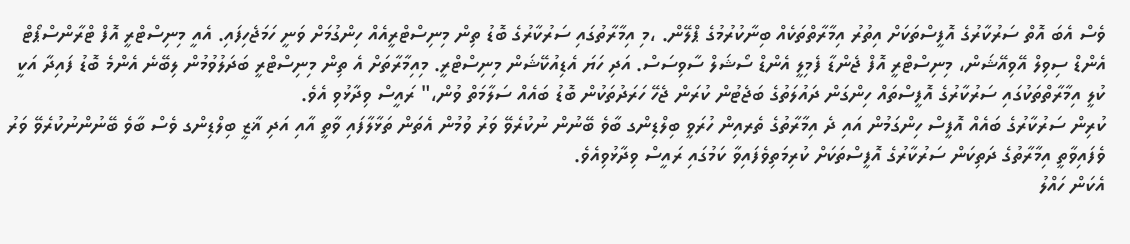ވެސް އެބަ އޮތް ސަރުކާރުގެ އޮފީސްތަކަށް އިތުރު އިމާރާތްތަކެއް ބިނާކުރުމުގެ ޕްލޭން. ،މި އިމާރާތުގައި ސަރުކާރުގެ ބޮޑު ތިން މިނިސްޓްރީއެއް ހިންގުމަށް ވަނީ ހަމަޖެހިފައި. އެއީ މިނިސްޓްރީ އޮފް ޓްރާންސްޕޯޓް އެންޑް ސިވިލް އޭވިއޭޝަން، މިނިސްޓްރީ އޮފް ޖެންޑާ ފެމިލީ އެންޑް ސޯޝަލް ސާވިސަސް. އަދި ހަޔަ އެޑިއުކޭޝަން މިނިސްޓްރީ. މިއިމާރާތަށް އެ ތިން މިނިސްޓްރީ ބަދަލުވުމުން ލިބޭނެ އެންމެ ބޮޑު ފައިދާ އަކީ ކުލީ އިމާރާތްތަކުގައި ސަރުކާރުގެ އޮފީސްތައް ހިންގަން ދައުލަތުގެ ބަޖެޓުން ކުރަން ޖެހޭ ހަރަދުތަކުން ބޮޑު ބައެއް ސަލާމަތް ވުން،" ރައީސް ވިދާޅުވި އެވެ.
ކުރިން ސަރުކާރުގެ ބައެއް އޮފީސް ހިންގަމުން އައި ދެ އިމާރާތުގެ ތެރއިން ހުރަވީ ބިލްޑިންގ ބާވެ ބޭނުން ނުކުރެވޭ ވަރު ވުމުން އެތަން ތަޅާލާފައި ވާތީ އާއި އަދި ޣާޒީ ބިލްޑިންގ ވެސް ބާވެ ބޭނުންނުކުރެވޭ ވަރު ވެފައިވާތީ އިމާރާތުގެ ދަތިކަން ސަރުކާރުގެ އޮފީސްތަކަށް ކުރިމަތިވެފައިވާ ކަމުގައި ރައީސް ވިދާޅުވިއެވެ.
އެކަން ހައްލު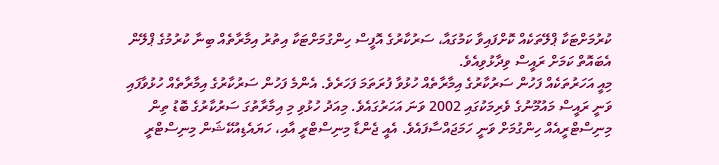ކުރުމަށްޓަކާ ޕްލޭތަކެއް ކޮށްފައިވާ ކަމުގައާ، ސަރުކާރުގެ އޮފީސް ހިންގުމަށްޓަކާ އިތުރު އިމާރާތެއް ބިނާ ކުރުމުގެ ޕްލޭން އެބައޮތް ކަމަށް ރައީސް ވިދާޅުވިއެވެ.
މިއީ އަހަރުތަކެއް ފަހުން ސަރުކާރުގެ އިމާރާތެއް ހުޅުވާ ފުރަތަމަ ފަހަރެވެ. އެންމެ ފަހުން ސަރުކާރުގެ އިމާރާތެއް ހުޅުވާފައި ވަނީ ރައީސް މައުމޫނުގެ ވެރިމަކުގައި 2002 ވަނަ އަހަރުގައެވެ. މިއަދު ހުޅުވި މި އިމާރާތުގަ ސަރުކާރުގެ ބޮޑު ތިން މިނިސްޓްރީއެއް ހިންގުމަށް ވަނީ ހަމަޖައްސާފައެވެ. އެއީ ޖެންޑާ މިނިސްޓްރީ އާއި، ހަޔައެޑިއުކޭޝަން މިނިސްޓްރީ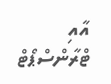އާއި ޓްރާންސްޕޯޓް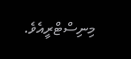މިނިސްޓްރީއެވެ.